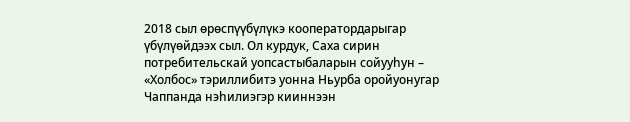2018 сыл өрөспүүбүлүкэ кооператордарыгар үбүлүөйдээх сыл. Ол курдук, Саха сирин потребительскай уопсастыбаларын сойууһун – «Холбос» тэриллибитэ уонна Ньурба оройуонугар Чаппанда нэһилиэгэр кииннээн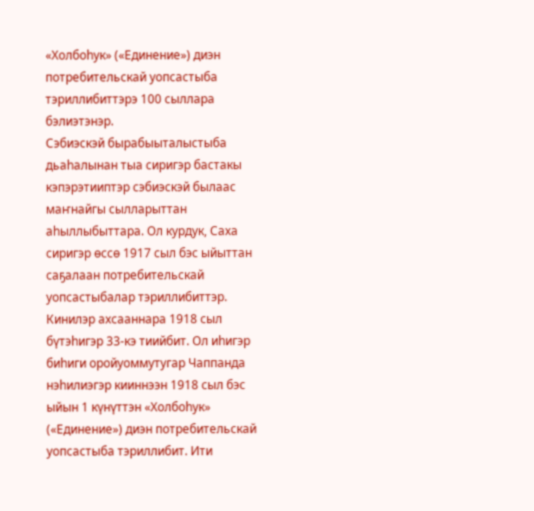«Холбоһук» («Единение») диэн потребительскай уопсастыба тэриллибиттэрэ 100 сыллара бэлиэтэнэр.
Сэбиэскэй бырабыыталыстыба дьаһалынан тыа сиригэр бастакы кэпэрэтииптэр сэбиэскэй былаас маҥнайгы сылларыттан аһыллыбыттара. Ол курдук, Саха сиригэр өссө 1917 сыл бэс ыйыттан саҕалаан потребительскай уопсастыбалар тэриллибиттэр. Кинилэр ахсааннара 1918 сыл бүтэһигэр 33-кэ тиийбит. Ол иһигэр биһиги оройуоммутугар Чаппанда нэһилиэгэр кииннээн 1918 сыл бэс ыйын 1 күнүттэн «Холбоһук» («Единение») диэн потребительскай уопсастыба тэриллибит. Ити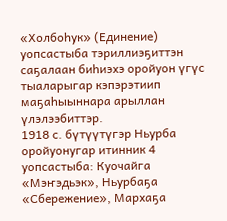«Холбоһук» (Единение) уопсастыба тэриллиэҕиттэн саҕалаан биһиэхэ оройуон үгүс тыаларыгар кэпэрэтиип маҕаһыыннара арыллан үлэлээбиттэр.
1918 с. бүтүүтүгэр Ньурба оройуонугар итинник 4 уопсастыба: Куочайга «Мэҥэдьэк», Ньурбаҕа «Сбережение», Мархаҕа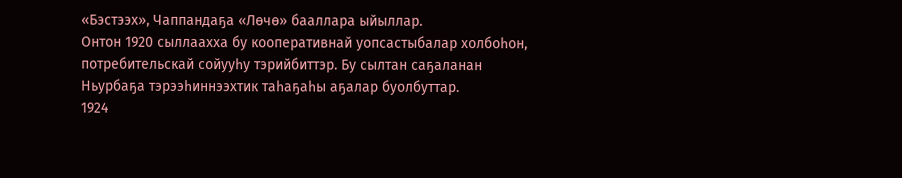«Бэстээх», Чаппандаҕа «Лөчө» бааллара ыйыллар.
Онтон 1920 сыллаахха бу кооперативнай уопсастыбалар холбоһон, потребительскай сойууһу тэрийбиттэр. Бу сылтан саҕаланан Ньурбаҕа тэрээһиннээхтик таһаҕаһы аҕалар буолбуттар.
1924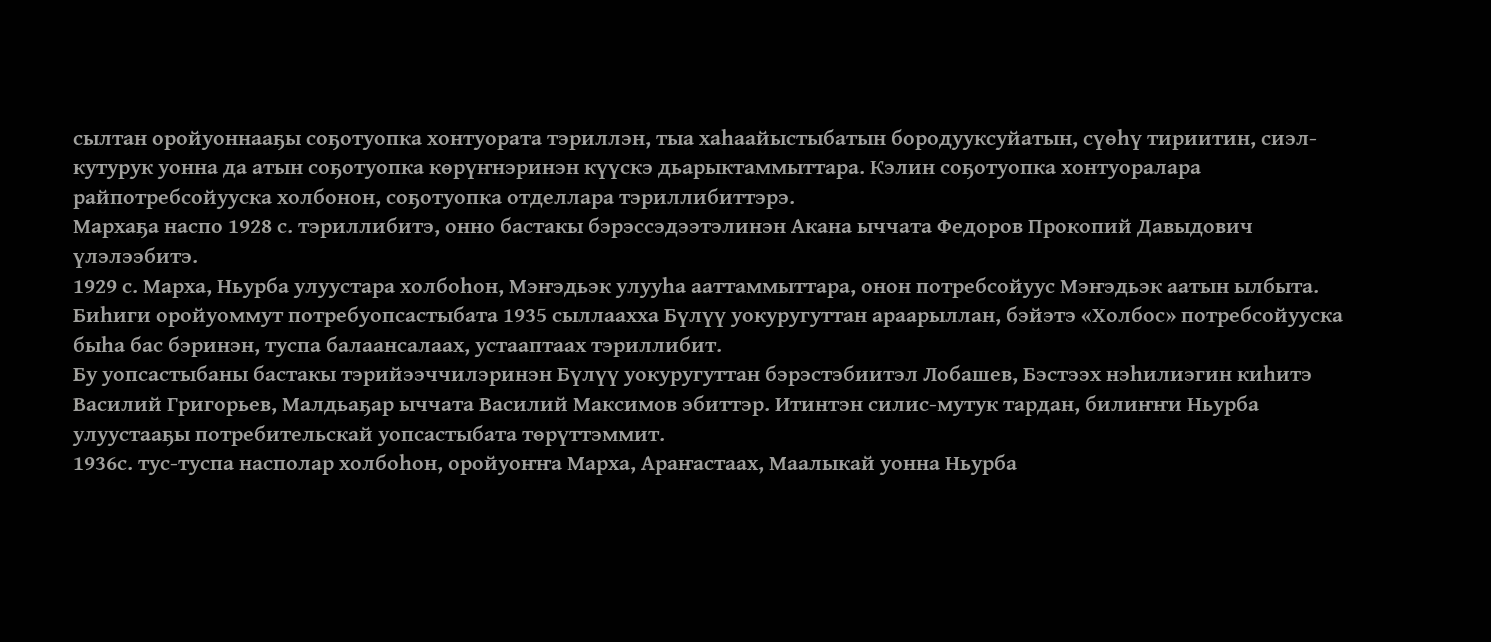сылтан оройуоннааҕы соҕотуопка хонтуората тэриллэн, тыа хаһаайыстыбатын бородууксуйатын, сүөһү тириитин, сиэл- кутурук уонна да атын соҕотуопка көрүҥнэринэн күүскэ дьарыктаммыттара. Кэлин соҕотуопка хонтуоралара райпотребсойууска холбонон, соҕотуопка отделлара тэриллибиттэрэ.
Мархаҕа наспо 1928 с. тэриллибитэ, онно бастакы бэрэссэдээтэлинэн Акана ыччата Федоров Прокопий Давыдович үлэлээбитэ.
1929 с. Марха, Ньурба улуустара холбоһон, Мэҥэдьэк улууһа ааттаммыттара, онон потребсойуус Мэҥэдьэк аатын ылбыта.
Биһиги оройуоммут потребуопсастыбата 1935 сыллаахха Бүлүү уокуругуттан араарыллан, бэйэтэ «Холбоc» потребсойууска быһа бас бэринэн, туспа балаансалаах, устааптаах тэриллибит.
Бу уопсастыбаны бастакы тэрийээччилэринэн Бүлүү уокуругуттан бэрэстэбиитэл Лобашев, Бэстээх нэһилиэгин киһитэ Василий Григорьев, Малдьаҕар ыччата Василий Максимов эбиттэр. Итинтэн силис-мутук тардан, билиҥҥи Ньурба улуустааҕы потребительскай уопсастыбата төрүттэммит.
1936с. тус-туспа насполар холбоһон, оройуоҥҥа Марха, Араҥастаах, Маалыкай уонна Ньурба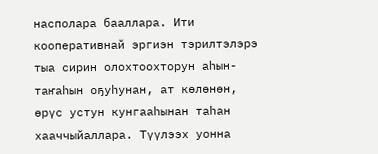насполара бааллара. Ити кооперативнай эргиэн тэрилтэлэрэ тыа сирин олохтоохторун аһын-таҥаһын оҕуһунан, ат көлөнөн, өрүс устун кунгааһынан таһан хааччыйаллара. Түүлээх уонна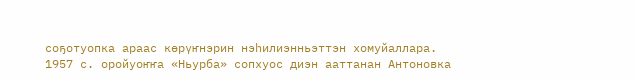соҕотуопка араас көрүҥнэрин нэһилиэнньэттэн хомуйаллара.
1957 с. оройуоҥҥа «Ньурба» сопхуос диэн ааттанан Антоновка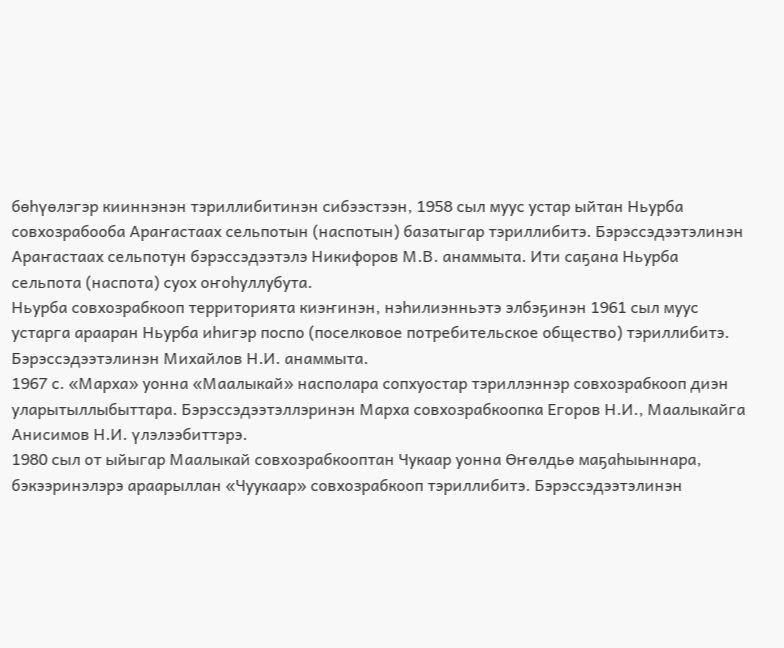бөһүөлэгэр кииннэнэн тэриллибитинэн сибээстээн, 1958 сыл муус устар ыйтан Ньурба совхозрабооба Араҥастаах сельпотын (наспотын) базатыгар тэриллибитэ. Бэрэссэдээтэлинэн Араҥастаах сельпотун бэрэссэдээтэлэ Никифоров М.В. анаммыта. Ити саҕана Ньурба сельпота (наспота) суох оҥоһуллубута.
Ньурба совхозрабкооп территорията киэҥинэн, нэһилиэнньэтэ элбэҕинэн 1961 сыл муус устарга арааран Ньурба иһигэр поспо (поселковое потребительское общество) тэриллибитэ. Бэрэссэдээтэлинэн Михайлов Н.И. анаммыта.
1967 с. «Марха» уонна «Маалыкай» насполара сопхуостар тэриллэннэр совхозрабкооп диэн уларытыллыбыттара. Бэрэссэдээтэллэринэн Марха совхозрабкоопка Егоров Н.И., Маалыкайга Анисимов Н.И. үлэлээбиттэрэ.
1980 сыл от ыйыгар Маалыкай совхозрабкооптан Чукаар уонна Ѳҥөлдьө маҕаһыыннара, бэкээринэлэрэ араарыллан «Чуукаар» совхозрабкооп тэриллибитэ. Бэрэссэдээтэлинэн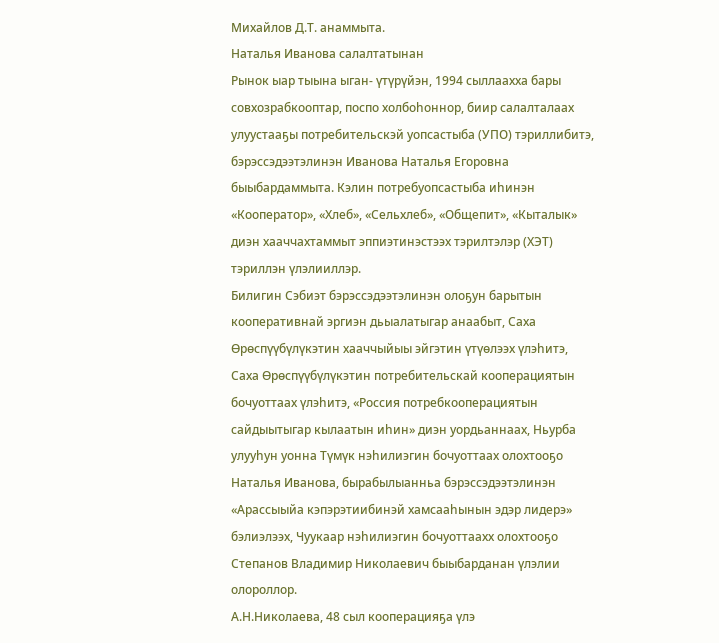Михайлов Д.Т. анаммыта.
Наталья Иванова салалтатынан
Рынок ыар тыына ыган- үтүрүйэн, 1994 сыллаахха бары совхозрабкооптар, поспо холбоһоннор, биир салалталаах улуустааҕы потребительскэй уопсастыба (УПО) тэриллибитэ, бэрэссэдээтэлинэн Иванова Наталья Егоровна быыбардаммыта. Кэлин потребуопсастыба иһинэн «Кооператор», «Хлеб», «Сельхлеб», «Общепит», «Кыталык» диэн хааччахтаммыт эппиэтинэстээх тэрилтэлэр (ХЭТ) тэриллэн үлэлииллэр.
Билигин Сэбиэт бэрэссэдээтэлинэн олоҕун барытын кооперативнай эргиэн дьыалатыгар анаабыт, Саха Ѳрөспүүбүлүкэтин хааччыйыы эйгэтин үтүөлээх үлэһитэ, Саха Ѳрөспүүбүлүкэтин потребительскай кооперациятын бочуоттаах үлэһитэ, «Россия потребкооперациятын сайдыытыгар кылаатын иһин» диэн уордьаннаах, Ньурба улууһун уонна Түмүк нэһилиэгин бочуоттаах олохтооҕо
Наталья Иванова, бырабылыанньа бэрэссэдээтэлинэн «Арассыыйа кэпэрэтиибинэй хамсааһынын эдэр лидерэ» бэлиэлээх, Чуукаар нэһилиэгин бочуоттаахх олохтооҕо Степанов Владимир Николаевич быыбарданан үлэлии олороллор.
А.Н.Николаева, 48 сыл кооперацияҕа үлэ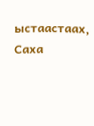ыстаастаах, Саха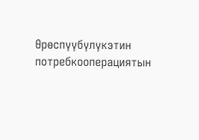Ѳрөспүүбүлүкэтин потребкооперациятын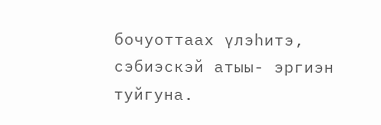бочуоттаах үлэһитэ, сэбиэскэй атыы- эргиэн туйгуна.